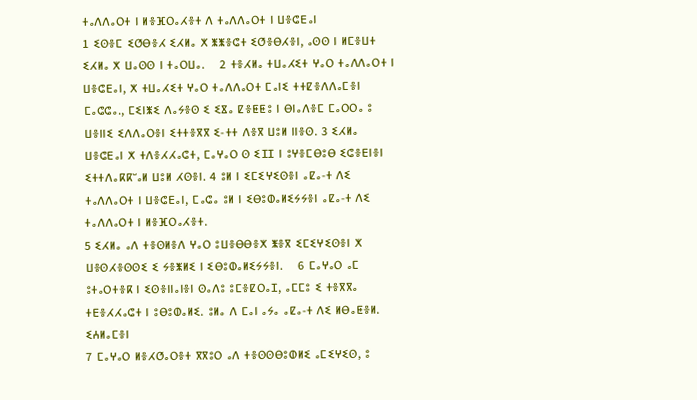ⵜⴰⴷⴷⴰⵔⵜ ⵏ ⵍⴻⴼⵔⴰⵃⴻⵜ ⴷ ⵜⴰⴷⴷⴰⵔⵜ ⵏ ⵡⴻⵛⴹⴰⵏ
1 ⵉⵙⴻⵎ ⵉⵚⴱⴻⵃ ⵉⵃⵍⴰ ⵅ ⵥⵥⴻⵛⵜ ⵉⵚⴻⴱⵃⴻⵏ, ⴰⵙⵙ ⵏ ⵍⵎⴻⵡⵜ ⵉⵃⵍⴰ ⵅ ⵡⴰⵙⵙ ⵏ ⵜⴰⵔⵡⴰ.    2 ⵜⴻⵃⵍⴰ ⵜⵡⴰⵃⵉⵜ ⵖⴰⵔ ⵜⴰⴷⴷⴰⵔⵜ ⵏ ⵡⴻⵛⴹⴰⵏ, ⵅ ⵜⵡⴰⵃⵉⵜ ⵖⴰⵔ ⵜⴰⴷⴷⴰⵔⵜ ⵎⴰⵏⵉ ⵜⵜⵇⴻⴷⴷⴰⵎⴻⵏ ⵎⴰⵛⵛⴰ., ⵎⵉⵏⵥⵉ ⴷⴰⵢⴻⵙ ⵉ ⵉⴵⴰ ⵇⴻⵟⵟⵓ ⵏ ⴱⵏⴰⴷⴻⵎ ⵎⴰⵔⵔⴰ ⵓ ⵡⴻⵏⵏⵉ ⵉⴷⴷⴰⵔⴻⵏ ⵉⵜⵜⴻⴳⴳ ⵉ-ⵜⵜ ⴷⴻⴳ ⵡⵓⵍ ⵏⵏⴻⵙ. 3 ⵉⵃⵍⴰ ⵡⴻⵛⴹⴰⵏ ⵅ ⵜⴷⴻⵃⵃⴰⵛⵜ, ⵎⴰⵖⴰⵔ ⵙ ⵉⵊⵊ ⵏ ⵓⵖⴻⵎⴱⵓⴱ ⵉⵛⴻⴹⵏⴻⵏ ⵉⵜⵜⴷⴰⴽⴽⵯⴰⵍ ⵡⵓⵍ ⵃⵙⴻⵏ. 4 ⵓⵍ ⵏ ⵉⵎⵉⵖⵉⵙⴻⵏ ⴰⵇⴰ-ⵜ ⴷⵉ ⵜⴰⴷⴷⴰⵔⵜ ⵏ ⵡⴻⵛⴹⴰⵏ, ⵎⴰⵛⴰ ⵓⵍ ⵏ ⵉⴱⵓⵀⴰⵍⵉⵢⵢⴻⵏ ⴰⵇⴰ-ⵜ ⴷⵉ ⵜⴰⴷⴷⴰⵔⵜ ⵏ ⵍⴻⴼⵔⴰⵃⴻⵜ.
5 ⵉⵃⵍⴰ ⴰⴷ ⵜⴻⵙⵍⴻⴷ ⵖⴰⵔ ⵓⵡⴻⴱⴱⴻⵅ ⵥⴻⴳ ⵉⵎⵉⵖⵉⵙⴻⵏ ⵅ ⵡⴻⵙⵃⴻⵙⵙⵉ ⵉ ⵢⴻⵥⵍⵉ ⵏ ⵉⴱⵓⵀⴰⵍⵉⵢⵢⴻⵏ.    6 ⵎⴰⵖⴰⵔ ⴰⵎ ⵓⵜⴰⵔⵜⴻⴽ ⵏ ⵉⵙⴻⵏⵏⴰⵏⴻⵏ ⵙⴰⴷⵓ ⵓⵎⴻⵇⵔⴰⵊ, ⴰⵎⵎⵓ ⵉ ⵜⴻⴳⴳⴰ ⵜⴹⴻⵃⵃⴰⵛⵜ ⵏ ⵓⴱⵓⵀⴰⵍⵉ. ⵓⵍⴰ ⴷ ⵎⴰⵏ ⴰⵢⴰ ⴰⵇⴰ-ⵜ ⴷⵉ ⵍⴱⴰⵟⴻⵍ.
ⵉⵄⵍⴰⵎⴻⵏ
7 ⵎⴰⵖⴰⵔ ⵍⴻⵃⵚⴰⵔⴻⵜ ⴳⴳⵓⵔ ⴰⴷ ⵜⴻⵙⵙⴱⵓⵀⵍⵉ ⴰⵎⵉⵖⵉⵙ, ⵓ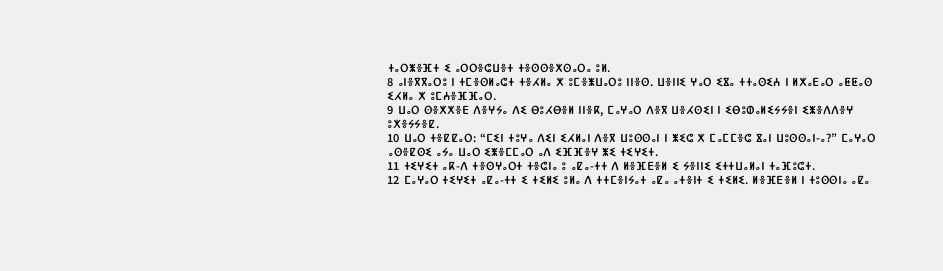ⵜⴰⵔⵥⴻⴼⵜ ⵉ ⴰⵔⵔⴻⵛⵡⴻⵜ ⵜⴻⵙⵙⴻⵅⵙⴰⵔⴰ ⵓⵍ.
8 ⴰⵏⴻⴳⴳⴰⵔⵓ ⵏ ⵜⵎⴻⵙⵍⴰⵛⵜ ⵜⴻⵃⵍⴰ ⵅ ⵓⵎⴻⵥⵡⴰⵔⵓ ⵏⵏⴻⵙ. ⵡⴻⵏⵏⵉ ⵖⴰⵔ ⵉⴵⴰ ⵜⵜⴰⵙⵉⵄ ⵏ ⵍⵅⴰⴹⴰⵔ ⴰⵟⵟⴰⵙ ⵉⵃⵍⴰ ⵅ ⵓⵎⵄⴻⴼⴼⴰⵔ.
9 ⵡⴰⵔ ⵙⴻⵅⵅⴻⴹ ⴷⴻⵖⵢⴰ ⴷⵉ ⴱⵓⵃⴱⴻⵍ ⵏⵏⴻⴽ, ⵎⴰⵖⴰⵔ ⴷⴻⴳ ⵡⴻⵃⵙⵉⵏ ⵏ ⵉⴱⵓⵀⴰⵍⵉⵢⵢⴻⵏ ⵉⵥⴻⴷⴷⴻⵖ ⵓⵅⴻⵢⵢⴻⵇ.
10 ⵡⴰⵔ ⵜⴻⵇⵇⴰⵔ: “ⵎⵉⵏ ⵜⵓⵖⴰ ⴷⵉⵏ ⵉⵃⵍⴰⵏ ⴷⴻⴳ ⵡⵓⵙⵙⴰⵏ ⵏ ⵥⵉⵛ ⵅ ⵎⴰⵎⵎⴻⵛ ⴵⴰⵏ ⵡⵓⵙⵙⴰⵏ-ⴰ?” ⵎⴰⵖⴰⵔ ⴰⵙⴻⵇⵙⵉ ⴰⵢⴰ ⵡⴰⵔ ⵉⵥⴻⵎⵎⴰⵔ ⴰⴷ ⵉⴼⴼⴻⵖ ⵥⵉ ⵜⵉⵖⵉⵜ.
11 ⵜⵉⵖⵉⵜ ⴰⴽ-ⴷ ⵜⴻⵙⵖⴰⵔⵜ ⵜⴻⵛⵏⴰ ⵓ ⴰⵇⴰ-ⵜⵜ ⴷ ⵍⴻⴼⴹⴻⵍ ⵉ ⵢⴻⵏⵏⵉ ⵉⵜⵜⵡⴰⵍⴰⵏ ⵜⴰⴼⵓⵛⵜ.
12 ⵎⴰⵖⴰⵔ ⵜⵉⵖⵉⵜ ⴰⵇⴰ-ⵜⵜ ⵉ ⵜⵉⵍⵉ ⵓⵍⴰ ⴷ ⵜⵜⵎⴻⵏⵢⴰⵜ ⴰⵇⴰ ⴰⵜⴻⵏⵜ ⵉ ⵜⵉⵍⵉ. ⵍⴻⴼⴹⴻⵍ ⵏ ⵜⵓⵙⵙⵏⴰ ⴰⵇⴰ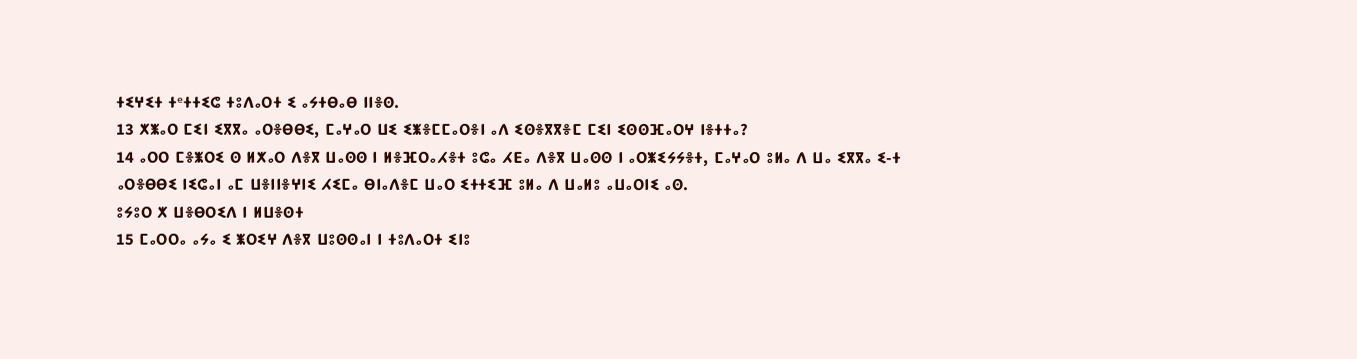ⵜⵉⵖⵉⵜ ⵜᵉⵜⵜⵉⵛ ⵜⵓⴷⴰⵔⵜ ⵉ ⴰⵢⵜⴱⴰⴱ ⵏⵏⴻⵙ.
13 ⵅⵥⴰⵔ ⵎⵉⵏ ⵉⴳⴳⴰ ⴰⵔⴻⴱⴱⵉ, ⵎⴰⵖⴰⵔ ⵡⵉ ⵉⵥⴻⵎⵎⴰⵔⴻⵏ ⴰⴷ ⵉⵙⴻⴳⴳⴻⵎ ⵎⵉⵏ ⵉⵙⵙⴼⴰⵔⵖ ⵏⴻⵜⵜⴰ?
14 ⴰⵔⵔ ⵎⴻⵥⵔⵉ ⵙ ⵍⵅⴰⵔ ⴷⴻⴳ ⵡⴰⵙⵙ ⵏ ⵍⴻⴼⵔⴰⵃⴻⵜ ⵓⵛⴰ ⵃⴹⴰ ⴷⴻⴳ ⵡⴰⵙⵙ ⵏ ⴰⵔⵥⵉⵢⵢⴻⵜ, ⵎⴰⵖⴰⵔ ⵓⵍⴰ ⴷ ⵡⴰ ⵉⴳⴳⴰ ⵉ-ⵜ ⴰⵔⴻⴱⴱⵉ ⵏⵉⵛⴰⵏ ⴰⵎ ⵡⴻⵏⵏⴻⵖⵏⵉ ⵃⵉⵎⴰ ⴱⵏⴰⴷⴻⵎ ⵡⴰⵔ ⵉⵜⵜⵉⴼ ⵓⵍⴰ ⴷ ⵡⴰⵍⵓ ⴰⵡⴰⵔⵏⵉ ⴰⵙ.
ⵓⵢⵓⵔ ⵅ ⵡⴻⴱⵔⵉⴷ ⵏ ⵍⵡⴻⵙⵜ
15 ⵎⴰⵔⵔⴰ ⴰⵢⴰ ⵉ ⵥⵔⵉⵖ ⴷⴻⴳ ⵡⵓⵙⵙⴰⵏ ⵏ ⵜⵓⴷⴰⵔⵜ ⵉⵏⵓ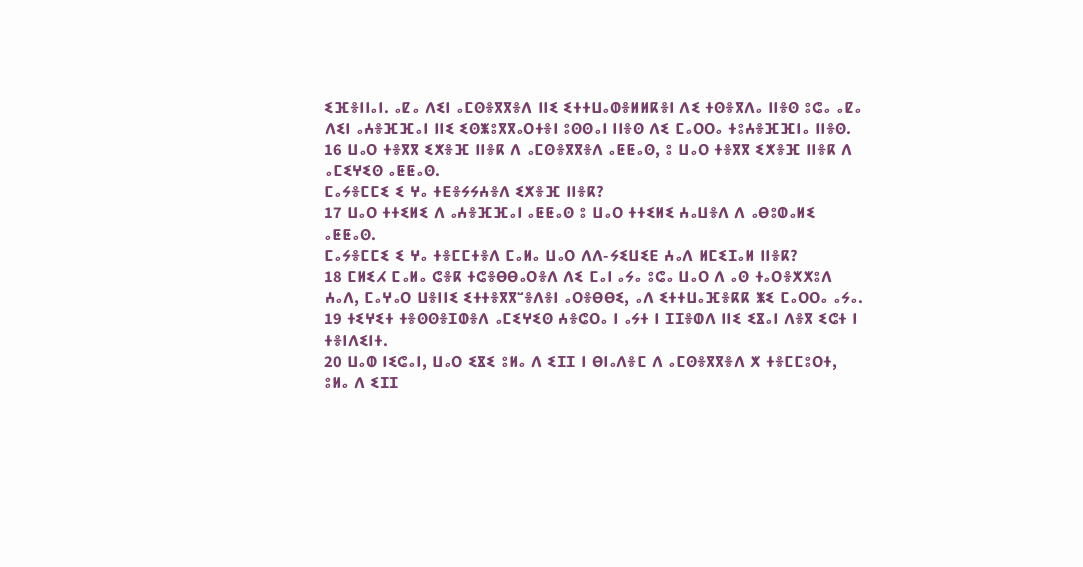ⵉⴼⴻⵏⵏⴰⵏ. ⴰⵇⴰ ⴷⵉⵏ ⴰⵎⵙⴻⴳⴳⴻⴷ ⵏⵏⵉ ⵉⵜⵜⵡⴰⵀⴻⵍⵍⴽⴻⵏ ⴷⵉ ⵜⵙⴻⴳⴷⴰ ⵏⵏⴻⵙ ⵓⵛⴰ ⴰⵇⴰ ⴷⵉⵏ ⴰⵄⴻⴼⴼⴰⵏ ⵏⵏⵉ ⵉⵙⵥⵓⴳⴳⴰⵔⵜⴻⵏ ⵓⵙⵙⴰⵏ ⵏⵏⴻⵙ ⴷⵉ ⵎⴰⵔⵔⴰ ⵜⵓⵄⴻⴼⴼⵏⴰ ⵏⵏⴻⵙ.
16 ⵡⴰⵔ ⵜⴻⴳⴳ ⵉⵅⴻⴼ ⵏⵏⴻⴽ ⴷ ⴰⵎⵙⴻⴳⴳⴻⴷ ⴰⵟⵟⴰⵙ, ⵓ ⵡⴰⵔ ⵜⴻⴳⴳ ⵉⵅⴻⴼ ⵏⵏⴻⴽ ⴷ ⴰⵎⵉⵖⵉⵙ ⴰⵟⵟⴰⵙ.
ⵎⴰⵢⴻⵎⵎⵉ ⵉ ⵖⴰ ⵜⴹⴻⵢⵢⵄⴻⴷ ⵉⵅⴻⴼ ⵏⵏⴻⴽ?
17 ⵡⴰⵔ ⵜⵜⵉⵍⵉ ⴷ ⴰⵄⴻⴼⴼⴰⵏ ⴰⵟⵟⴰⵙ ⵓ ⵡⴰⵔ ⵜⵜⵉⵍⵉ ⵄⴰⵡⴻⴷ ⴷ ⴰⴱⵓⵀⴰⵍⵉ ⴰⵟⵟⴰⵙ.
ⵎⴰⵢⴻⵎⵎⵉ ⵉ ⵖⴰ ⵜⴻⵎⵎⵜⴻⴷ ⵎⴰⵍⴰ ⵡⴰⵔ ⴷⴷ-ⵢⵉⵡⵉⴹ ⵄⴰⴷ ⵍⵎⵉⵊⴰⵍ ⵏⵏⴻⴽ?
18 ⵎⵍⵉⵃ ⵎⴰⵍⴰ ⵛⴻⴽ ⵜⵛⴻⴱⴱⴰⵔⴻⴷ ⴷⵉ ⵎⴰⵏ ⴰⵢⴰ ⵓⵛⴰ ⵡⴰⵔ ⴷ ⴰⵙ ⵜⴰⵔⴻⵅⵅⵓⴷ ⵄⴰⴷ, ⵎⴰⵖⴰⵔ ⵡⴻⵏⵏⵉ ⵉⵜⵜⴻⴳⴳⵯⴻⴷⴻⵏ ⴰⵔⴻⴱⴱⵉ, ⴰⴷ ⵉⵜⵜⵡⴰⴼⴻⴽⴽ ⵥⵉ ⵎⴰⵔⵔⴰ ⴰⵢⴰ.
19 ⵜⵉⵖⵉⵜ ⵜⴻⵙⵙⴻⵊⵀⴻⴷ ⴰⵎⵉⵖⵉⵙ ⵄⴻⵛⵔⴰ ⵏ ⴰⵢⵜ ⵏ ⵊⵊⴻⵀⴷ ⵏⵏⵉ ⵉⴵⴰⵏ ⴷⴻⴳ ⵉⵛⵜ ⵏ ⵜⴻⵏⴷⵉⵏⵜ.
20 ⵡⴰⵀ ⵏⵉⵛⴰⵏ, ⵡⴰⵔ ⵉⴵⵉ ⵓⵍⴰ ⴷ ⵉⵊⵊ ⵏ ⴱⵏⴰⴷⴻⵎ ⴷ ⴰⵎⵙⴻⴳⴳⴻⴷ ⵅ ⵜⴻⵎⵎⵓⵔⵜ, ⵓⵍⴰ ⴷ ⵉⵊⵊ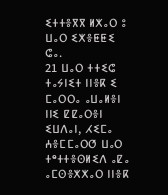ⵉⵜⵜⴻⴳⴳ ⵍⵅⴰⵔ ⵓ ⵡⴰⵔ ⵉⵅⴻⵟⵟⵉ ⵛⴰ.
21 ⵡⴰⵔ ⵜⵜⵉⵛ ⵜⴰⵢⵏⵉⵜ ⵏⵏⴻⴽ ⵉ ⵎⴰⵔⵔⴰ ⴰⵡⴰⵍⴻⵏ ⵏⵏⵉ ⵇⵇⴰⵔⴻⵏ ⵉⵡⴷⴰⵏ, ⵃⵉⵎⴰ ⵄⴻⵎⵎⴰⵔⵚ ⵡⴰⵔ ⵜᵉⵜⵜⴻⵙⵍⵉⴷ ⴰⵇⴰ ⴰⵎⵙⴻⵅⵅⴰⵔ ⵏⵏⴻⴽ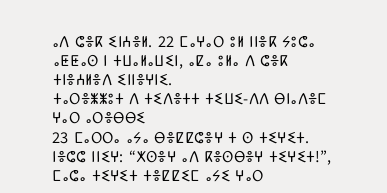ⴰⴷ ⵛⴻⴽ ⵉⵏⵄⴻⵍ. 22 ⵎⴰⵖⴰⵔ ⵓⵍ ⵏⵏⴻⴽ ⵢⵓⵛⴰ ⴰⵟⵟⴰⵙ ⵏ ⵜⵡⴰⵍⴰⵡⵉⵏ, ⴰⵇⴰ ⵓⵍⴰ ⴷ ⵛⴻⴽ ⵜⵏⴻⵄⵍⴻⴷ ⵉⵏⵏⴻⵖⵏⵉ.
ⵜⴰⵔⴻⵥⵥⵓⵜ ⴷ ⵜⵉⴷⴻⵜⵜ ⵜⵉⵡⵉ-ⴷⴷ ⴱⵏⴰⴷⴻⵎ ⵖⴰⵔ ⴰⵔⴻⴱⴱⵉ
23 ⵎⴰⵔⵔⴰ ⴰⵢⴰ ⴱⴻⵇⵇⵛⴻⵖ ⵜ ⵙ ⵜⵉⵖⵉⵜ. ⵏⴻⵛⵛ ⵏⵏⵉⵖ: “ⵅⵙⴻⵖ ⴰⴷ ⴽⴻⵙⴱⴻⵖ ⵜⵉⵖⵉⵜ!”, ⵎⴰⵛⴰ ⵜⵉⵖⵉⵜ ⵜⴻⵇⵇⵉⵎ ⴰⵢⵉ ⵖⴰⵔ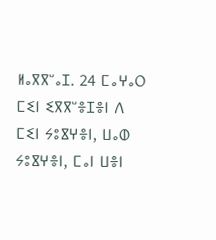ⵍⴰⴳⴳⵯⴰⵊ. 24 ⵎⴰⵖⴰⵔ ⵎⵉⵏ ⵉⴳⴳⵯⴻⵊⴻⵏ ⴷ ⵎⵉⵏ ⵢⵓⴵⵖⴻⵏ, ⵡⴰⵀ ⵢⵓⴵⵖⴻⵏ, ⵎⴰⵏ ⵡⴻⵏ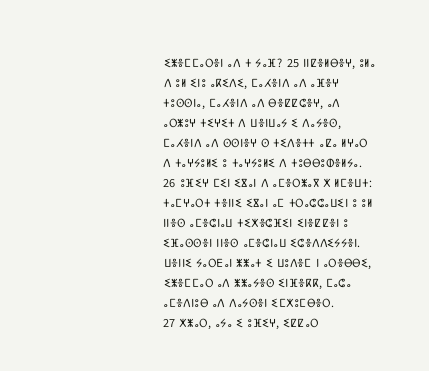ⵉⵥⴻⵎⵎⴰⵔⴻⵏ ⴰⴷ ⵜ ⵢⴰⴼ? 25 ⵏⵏⵇⴻⵍⴱⴻⵖ, ⵓⵍⴰ ⴷ ⵓⵍ ⵉⵏⵓ ⴰⴽⵉⴷⵉ, ⵎⴰⵃⴻⵏⴷ ⴰⴷ ⴰⴼⴻⵖ ⵜⵓⵙⵙⵏⴰ, ⵎⴰⵃⴻⵏⴷ ⴰⴷ ⴱⴻⵇⵇⵛⴻⵖ, ⴰⴷ ⴰⵔⵥⵓⵖ ⵜⵉⵖⵉⵜ ⴷ ⵡⴻⵏⵡⴰⵢ ⵉ ⴷⴰⵢⴻⵙ, ⵎⴰⵃⴻⵏⴷ ⴰⴷ ⵙⵙⵏⴻⵖ ⵙ ⵜⵉⴷⴻⵜⵜ ⴰⵇⴰ ⵍⵖⴰⵔ ⴷ ⵜⴰⵖⵢⵓⵍⵉ ⵓ ⵜⴰⵖⵢⵓⵍⵉ ⴷ ⵜⵓⴱⴱⵓⵀⴻⵍⵢⴰ.
26 ⵓⴼⵉⵖ ⵎⵉⵏ ⵉⴵⴰⵏ ⴷ ⴰⵎⴻⵔⵥⴰⴳ ⵅ ⵍⵎⴻⵡⵜ: ⵜⴰⵎⵖⴰⵔⵜ ⵜⴻⵏⵏⵉ ⵉⴵⴰⵏ ⴰⵎ ⵜⵔⴰⵛⵛⴰⵡⵉⵏ ⵓ ⵓⵍ ⵏⵏⴻⵙ ⴰⵎⴻⵛⵏⴰⵡ ⵜⵉⵅⴻⵛⴼⵉⵏ ⵉⵏⴻⵇⵇⴻⵏ ⵓ ⵉⴼⴰⵙⵙⴻⵏ ⵏⵏⴻⵙ ⴰⵎⴻⵛⵏⴰⵡ ⵉⵛⴻⴷⴷⵉⵢⵢⴻⵏ. ⵡⴻⵏⵏⵉ ⵢⴰⵔⴹⴰⵏ ⵥⵥⴰⵜ ⵉ ⵡⵓⴷⴻⵎ ⵏ ⴰⵔⴻⴱⴱⵉ, ⵉⵥⴻⵎⵎⴰⵔ ⴰⴷ ⵥⵥⴰⵢⴻⵙ ⵉⵏⴼⴻⴽⴽ, ⵎⴰⵛⴰ ⴰⵎⴻⴷⵏⵓⴱ ⴰⴷ ⴷⴰⵢⵙⴻⵏ ⵉⵎⵅⵓⵎⴱⴻⵔ.
27 ⵅⵥⴰⵔ, ⴰⵢⴰ ⵉ ⵓⴼⵉⵖ, ⵉⵇⵇⴰⵔ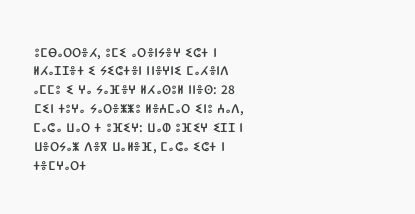ⵓⵎⴱⴰⵔⵔⴻⵃ, ⵓⵎⵉ ⴰⵔⴻⵏⵢⴻⵖ ⵉⵛⵜ ⵏ ⵍⵃⴰⵊⵊⴻⵜ ⵉ ⵢⵉⵛⵜⴻⵏ ⵏⵏⴻⵖⵏⵉ ⵎⴰⵃⴻⵏⴷ ⴰⵎⵎⵓ ⵉ ⵖⴰ ⵢⴰⴼⴻⵖ ⵍⵃⴰⵙⵓⵍ ⵏⵏⴻⵙ: 28 ⵎⵉⵏ ⵜⵓⵖⴰ ⵢⴰⵔⴻⵥⵥⵓ ⵍⴻⵄⵎⴰⵔ ⵉⵏⵓ ⵄⴰⴷ, ⵎⴰⵛⴰ ⵡⴰⵔ ⵜ ⵓⴼⵉⵖ: ⵡⴰⵀ ⵓⴼⵉⵖ ⵉⵊⵊ ⵏ ⵡⴻⵔⵢⴰⵥ ⴷⴻⴳ ⵡⴰⵍⴻⴼ, ⵎⴰⵛⴰ ⵉⵛⵜ ⵏ ⵜⴻⵎⵖⴰⵔⵜ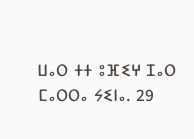ⵡⴰⵔ ⵜⵜ ⵓⴼⵉⵖ ⵊⴰⵔ ⵎⴰⵔⵔⴰ ⵢⵉⵏⴰ. 29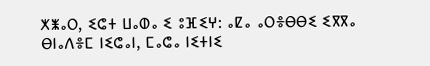ⵅⵥⴰⵔ, ⵉⵛⵜ ⵡⴰⵀⴰ ⵉ ⵓⴼⵉⵖ: ⴰⵇⴰ ⴰⵔⴻⴱⴱⵉ ⵉⴳⴳⴰ ⴱⵏⴰⴷⴻⵎ ⵏⵉⵛⴰⵏ, ⵎⴰⵛⴰ ⵏⵉⵜⵏⵉ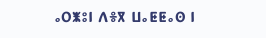ⴰⵔⵥⵓⵏ ⴷⴻⴳ ⵡⴰⵟⵟⴰⵙ ⵏ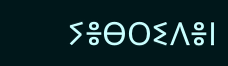ⵢⴻⴱⵔⵉⴷⴻⵏ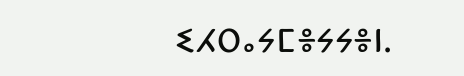ⵉⵃⵔⴰⵢⵎⴻⵢⵢⴻⵏ.